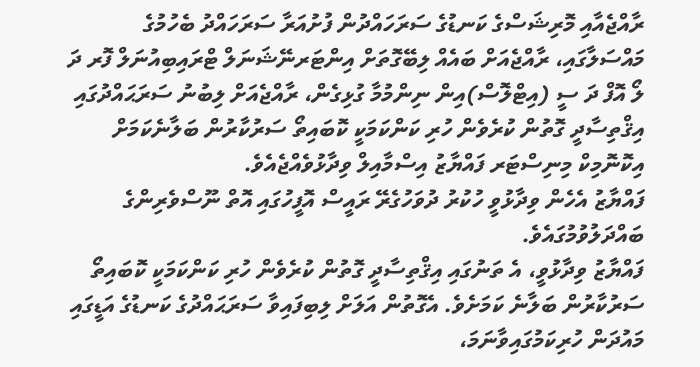ރާއްޖެއާއި މޮރިޝަސްގެ ކަނޑުގެ ސަރަހައްދުން ފުށުއަރާ ސަރަހައްދު ބެހުމުގެ މައްސަލާގައި، ރާއްޖެއަށް ބައެއް ލިބޭގޮތަށް އިންޓަރނޭޝަނަލް ޓްރައިބިއުނަލް ފޮރ ދަ ލޯ އޮފް ދަ ސީ (އިޓްލޮސް)އިން ނިންމުމާ ގުޅިގެން، ރާއްޖެއަށް ލިބުނު ސަރަޙައްދުގައި އިޤްތިސާދީ ގޮތުން ކުރެވެން ހުރި ކަންކަމަކީ ކޮބައިތޯ ސަރުކާރުން ބަލާނެކަމަށް އިކޮނޮމިކް މިނިސްޓަރ ފައްޔާޒު އިސްމާއިލް ވިދާޅުވެއްޖެއެވެ.
ފައްޔާޒު އެހެން ވިދާޅުވީ ހުކުރު ދުވަހުގެރޭ ރައީސް އޮފީހުގައި އޮތް ނޫސްވެރިންގެ ބައްދަލުވުމުގައެވެ.
ފައްޔާޒު ވިދާޅުވީ، އެ ތަނުގައި އިޤްތިސާދީ ގޮތުން ކުރެވެން ހުރި ކަންކަމަކީ ކޮބައިތޯ ސަރުކާރުން ބަލާނެ ކަމަށެވެ. އެގޮތުން އަލަށް ލިބިފައިވާ ސަރަޙައްދުގެ ކަނޑުގެ އަޑީގައި މައުދަން ހުރިކަމުގައިވާނަމަ،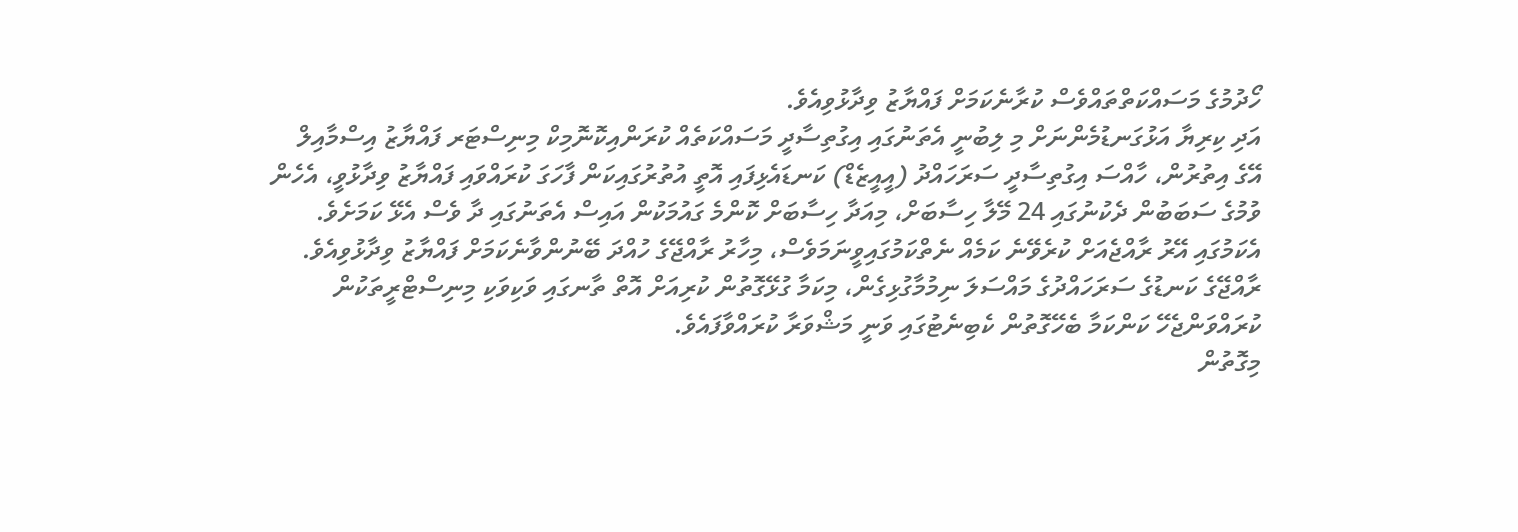ހޯދުމުގެ މަސައްކަތްތައްވެސް ކުރާނެކަމަށް ފައްޔާޒު ވިދާޅުވިއެވެ.
އަދި ކިރިޔާ އަޅުގަނޑުމެންނަށް މި ލިބުނީ އެތަނުގައި އިގުތިސާދީ މަސައްކަތެއް ކުރަންއިކޮނޮމިކް މިނިސްޓަރ ފައްޔާޒު އިސްމާއިލް
އޭގެ އިތުރުން، ހާއްސަ އިގުތިސާދީ ސަރަހައްދު (އީއީޒެޑް) ކަނޑައެޅިފައި އޮތީ އުތުރުގައިކަން ފާހަގަ ކުރައްވައި ފައްޔާޒު ވިދާޅުވީ، އެހެން ވުމުގެ ސަބަބުން ދެކުނުގައި 24 މޭލާ ހިސާބަށް، މިއަދާ ހިސާބަށް ކޮންމެ ގައުމަކުން އައިސް އެތަނުގައި ދާ ވެސް އެޅޭ ކަމަށެވެ.
އެކަމުގައި އޭރު ރާއްޖެއަށް ކުރެވޭނެ ކަމެއް ނެތްކަމުގައިވީނަމަވެސް، މިހާރު ރާއްޖޭގެ ހުއްދަ ބޭނުންވާނެކަމަށް ފައްޔާޒު ވިދާޅުވިއެވެ.
ރާއްޖޭގެ ކަނޑުގެ ސަރަހައްދުގެ މައްސަލަ ނިމުމާގުޅިގެން، މިކަމާ ގުޅޭގޮތުން ކުރިއަށް އޮތް ތާނގައި ވަކިވަކި މިނިސްޓްރީތަކުން ކުރައްވަންޖެހޭ ކަންކަމާ ބެހޭގޮތުން ކެބިނެޓުގައި ވަނީ މަޝްވަރާ ކުރައްވާފައެވެ.
މިގޮތުން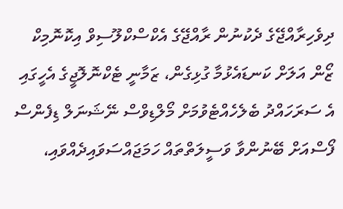ދިވެހިރާއްޖޭގެ ދެކުނުން ރާއްޖޭގެ އެކްސްކްލޫސިވް އިކޮނޮމިކް ޒޯން އަލަށް ކަނޑައެޅުމާ ގުޅިގެން، ޒަމާނީ ޓެކްނޮލޮޖީގެ އެހީގައި އެ ސަރަހައްދު ބެލެހެއްޓެވުމަށް މޯލްޑިވްސް ނޭޝަނަލް ޑިފެންސް ފޯސްއަށް ބޭނުންވާ ވަސީލަތްތައް ހަމަޖައްސަވައިދެއްވައި،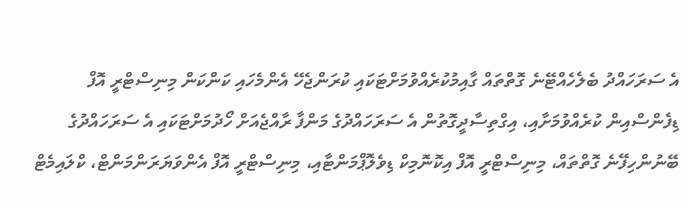އެ ސަރަހައްދު ބެލެހެއްޓޭނެ ގޮތްތައް ގާއިމުކުރެއްވުމަށްޓަކައި ކުރަންޖެހޭ އެންމެހައި ކަންކަން މިނިސްޓްރީ އޮފް ޑިފެންސްއިން ކުރެއްވުމަށާއި، އިގްތިސާދީގޮތުން އެ ސަރަހައްދުގެ މަންފާ ރާއްޖެއަށް ހޯދުމަށްޓަކައި އެ ސަރަހައްދުގެ ބޭނުންހިފޭނެ ގޮތްތައް، މިނިސްޓްރީ އޮފް އިކޮނޮމިކް ޑިވެލޮޕްމަންޓާއި، މިނިސްޓްރީ އޮފް އެންވަޔަރަންމަންޓް، ކްލައިމެޓް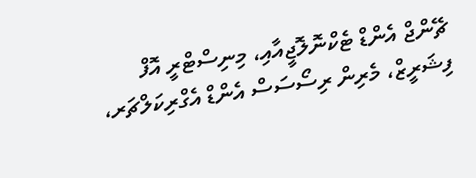ޗޭންޖް އެންޑް ޓެކްނޮލޮޖީއާއި، މިނިސްޓްރީ އޮފް ފިޝަރީޒް، މެރިން ރިސޯސަސް އެންޑް އެގްރިކަލްޗަރ،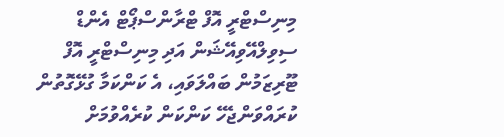މިނިސްޓްރީ އޮފް ޓްރާންސްޕޯޓް އެންޑް ސިވިލްއޭވިއޭޝަން އަދި މިނިސްޓްރީ އޮފް ޓޫރިޒަމުން ބައްލަވައި، އެ ކަންކަމާ ގުޅޭގޮތުން ކުރައްވަންޖެހޭ ކަންކަން ކުރެއްވުމަށް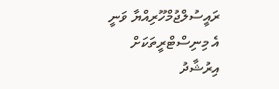ރައީސުލްޖުމްހޫރިއްޔާ ވަނީ އެ މިނިސްޓްރީތަކަށް އިރުޝާދު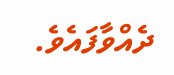ދެއްވާފައެވެ.